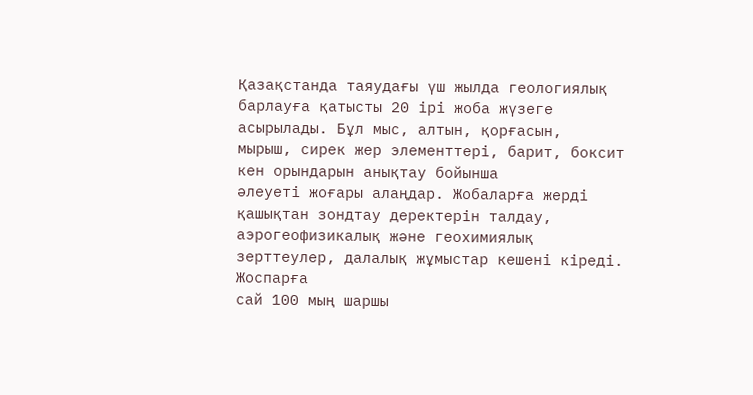Қазақстанда таяудағы үш жылда геологиялық барлауға қатысты 20 ірі жоба жүзеге
асырылады. Бұл мыс, алтын, қорғасын,
мырыш, сирек жер элементтері, барит, боксит кен орындарын анықтау бойынша
әлеуеті жоғары алаңдар. Жобаларға жерді қашықтан зондтау деректерін талдау,
аэрогеофизикалық және геохимиялық зерттеулер, далалық жұмыстар кешені кіреді. Жоспарға
сай 100 мың шаршы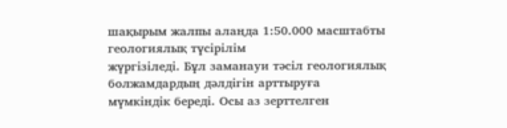шақырым жалпы алаңда 1:50.000 масштабты геологиялық түсірілім
жүргізіледі. Бұл заманауи тәсіл геологиялық болжамдардың дәлдігін арттыруға
мүмкіндік береді. Осы аз зерттелген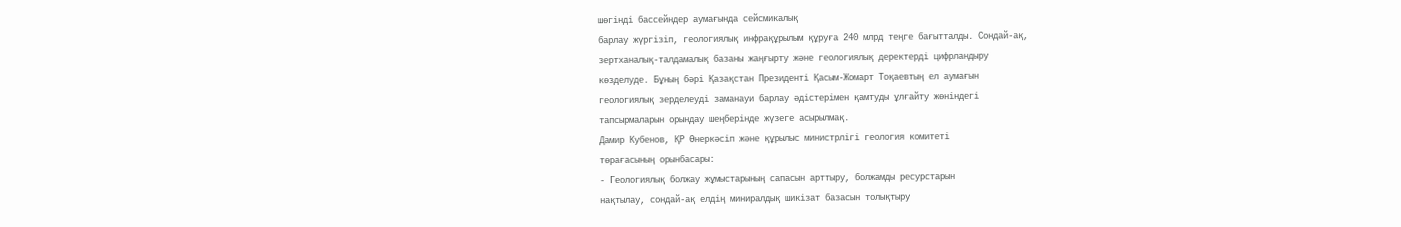шөгінді бассейндер аумағында сейсмикалық
барлау жүргізіп, геологиялық инфрақұрылым құруға 240 млрд теңге бағытталды. Сондай-ақ,
зертханалық-талдамалық базаны жаңғырту және геологиялық деректерді цифрландыру
көзделуде. Бұның бәрі Қазақстан Президенті Қасым-Жомарт Тоқаевтың ел аумағын
геологиялық зерделеуді заманауи барлау әдістерімен қамтуды ұлғайту жөніндегі
тапсырмаларын орындау шеңберінде жүзеге асырылмақ.
Дамир Кубенов, ҚР Өнеркәсіп және құрылыс министрлігі геология комитеті
төрағасының орынбасары:
- Геологиялық болжау жұмыстарының сапасын арттыру, болжамды ресурстарын
нақтылау, сондай-ақ елдің миниралдық шикізат базасын толықтыру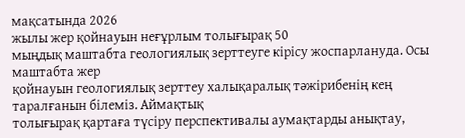мақсатында 2026
жылы жер қойнауын неғұрлым толығырақ 50
мыңдық маштабта геологиялық зерттеуге кірісу жоспарлануда. Осы маштабта жер
қойнауын геологиялық зерттеу халықаралық тәжірибенің кең таралғанын білеміз. Аймақтық
толығырақ қартаға түсіру перспективалы аумақтарды анықтау,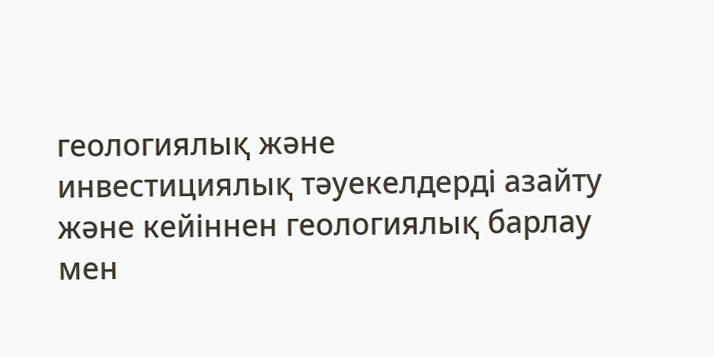геологиялық және
инвестициялық тәуекелдерді азайту және кейіннен геологиялық барлау мен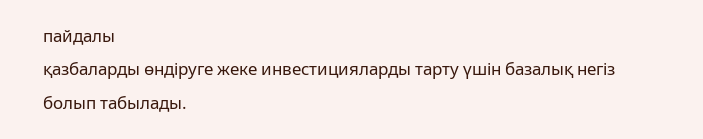пайдалы
қазбаларды өндіруге жеке инвестицияларды тарту үшін базалық негіз болып табылады.